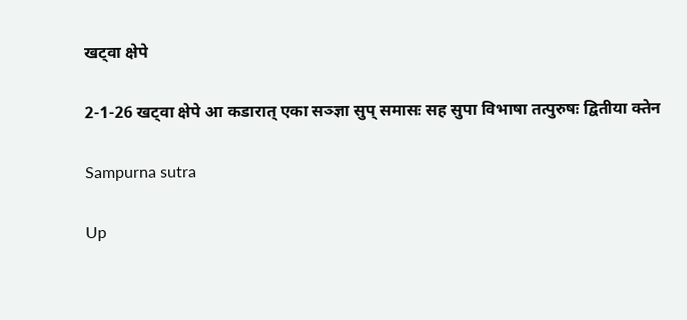खट्वा क्षेपे

2-1-26 खट्वा क्षेपे आ कडारात् एका सञ्ज्ञा सुप् समासः सह सुपा विभाषा तत्पुरुषः द्वितीया क्तेन

Sampurna sutra

Up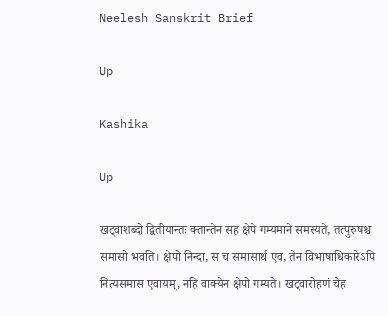Neelesh Sanskrit Brief

Up

Kashika

Up

खट्वाशब्दो द्वितीयान्तः क्तान्तेन सह क्षेपे गम्यमाने समस्यते, तत्पुरुषश्च समासो भवति। क्षेपो निन्दा, स च समासार्थ एव, तेन विभाषाधिकारेऽपि नित्यसमास एवायम्, नहि वाक्येन क्षेपो गम्यते। खट्वारोहणं चेह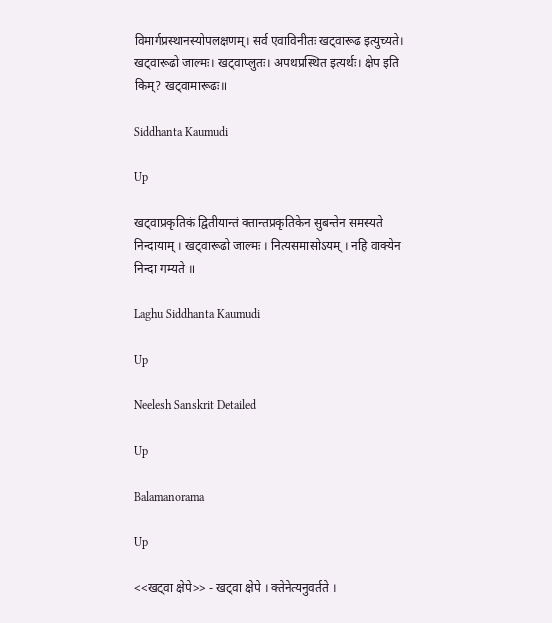विमार्गप्रस्थानस्योपलक्षणम्। सर्व एवाविनीतः खट्वारूढ इत्युच्यते। खट्वारूढो जाल्मः। खट्वाप्लुतः। अपथप्रस्थित इत्यर्थः। क्षेप इति किम्? खट्वामारूढः॥

Siddhanta Kaumudi

Up

खट्वाप्रकृतिकं द्वितीयान्तं क्तान्तप्रकृतिकेन सुबन्तेन समस्यते निन्दायाम् । खट्वारूढो जाल्मः । नित्यसमासोऽयम् । नहि वाक्येन निन्दा गम्यते ॥

Laghu Siddhanta Kaumudi

Up

Neelesh Sanskrit Detailed

Up

Balamanorama

Up

<<खट्वा क्षेपे>> - खट्वा क्षेपे । क्तेनेत्यनुवर्तते ।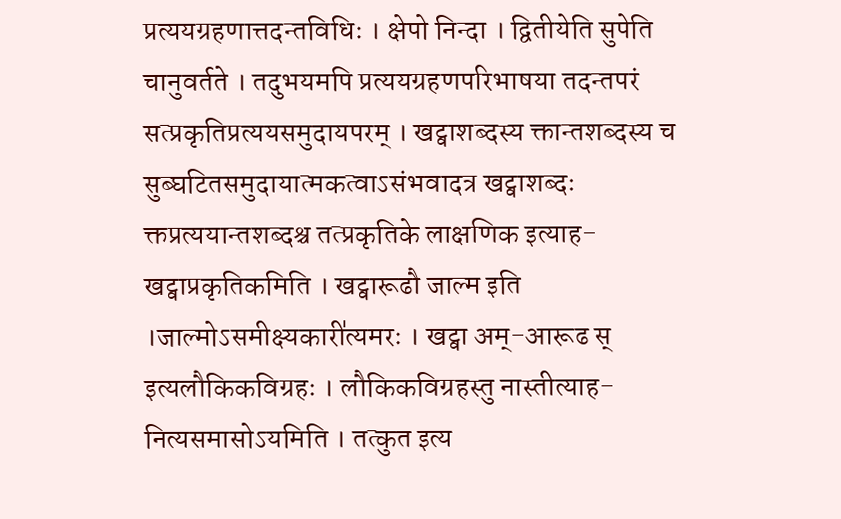प्रत्ययग्रहणात्तदन्तविधिः । क्षेपो निन्दा । द्वितीयेति सुपेति चानुवर्तते । तदुभयमपि प्रत्ययग्रहणपरिभाषया तदन्तपरं सत्प्रकृतिप्रत्ययसमुदायपरम् । खट्वाशब्दस्य क्तान्तशब्दस्य च सुब्घटितसमुदायात्मकत्वाऽसंभवादत्र खट्वाशब्दः क्तप्रत्ययान्तशब्दश्च तत्प्रकृतिके लाक्षणिक इत्याह-खट्वाप्रकृतिकमिति । खट्वारूढौ जाल्म इति ।जाल्मोऽसमीक्ष्यकारी॑त्यमरः । खट्वा अम्-आरूढ स् इत्यलौकिकविग्रहः । लौकिकविग्रहस्तु नास्तीत्याह-नित्यसमासोऽयमिति । तत्कुत इत्य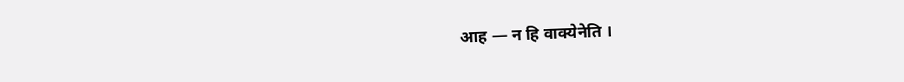आह — न हि वाक्येनेति ।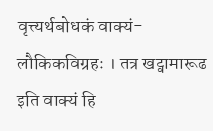वृत्त्यर्थबोधकं वाक्यं-लौकिकविग्रहः । तत्र खट्वामारूढ इति वाक्यं हि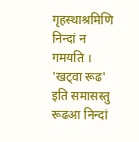गृहस्थाश्रमिणि निन्दां न गमयति । 'खट्वा रूढ' इति समासस्तु रूढआ निन्दां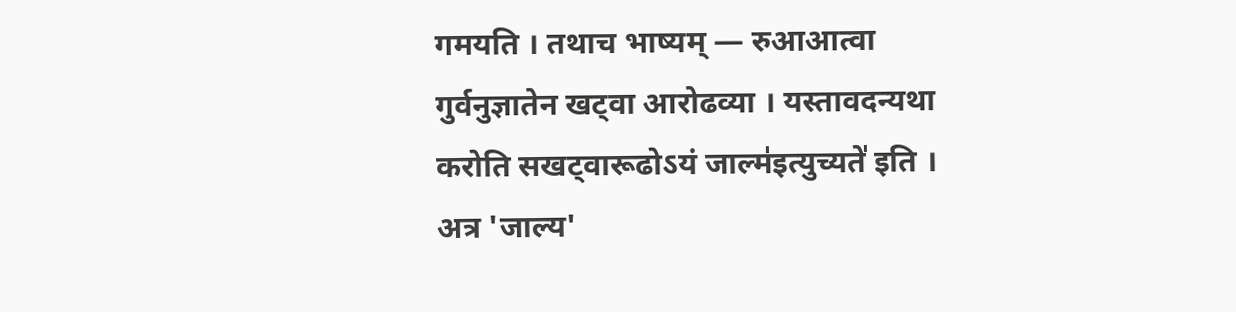गमयति । तथाच भाष्यम् — रुआआत्वा गुर्वनुज्ञातेन खट्वा आरोढव्या । यस्तावदन्यथा करोति सखट्वारूढोऽयं जाल्म॑इत्युच्यते॑ इति । अत्र 'जाल्य'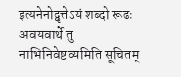इत्यनेनोद्वृत्तेऽयं शब्दो रूढः अवयवार्थे तु नाभिनिवेष्टव्यमिति सूचितम्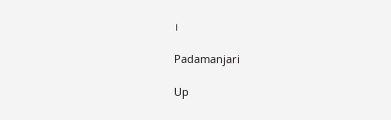।

Padamanjari

Up